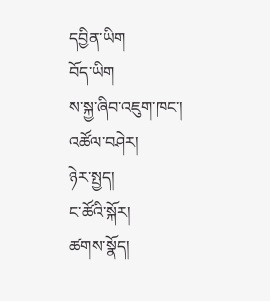དབྱིན་ཡིག
བོད་ཡིག
ས་སྐྱ་ཞིབ་འཇུག་ཁང་།
འཚོལ་བཤེར།
ཉེར་སྤྱད།
ང་ཚོའི་སྐོར།
ཚགས་སྣོད།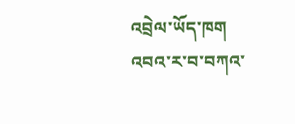འབྲེལ་ཡོད་ཁག
འབའ་ར་བ་བཀའ་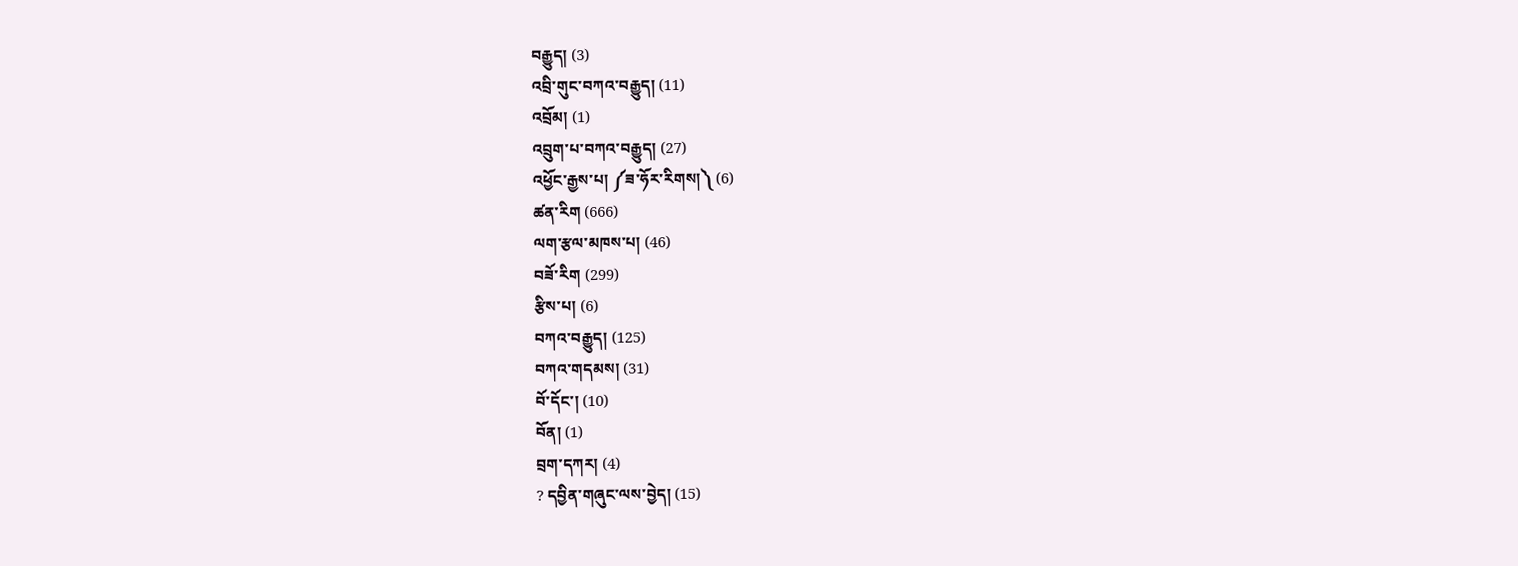བརྒྱུད། (3)
འབྲི་གུང་བཀའ་བརྒྱུད། (11)
འབྲོམ། (1)
འབྲུག་པ་བཀའ་བརྒྱུད། (27)
འཕྱོང་རྒྱས་པ། ༼ཟ་ཧོར་རིགས།༽ (6)
ཚན་རིག (666)
ལག་རྩལ་མཁས་པ། (46)
བཟོ་རིག (299)
རྩིས་པ། (6)
བཀའ་བརྒྱུད། (125)
བཀའ་གདམས། (31)
བོ་དོང་། (10)
བོན། (1)
བྲག་དཀར། (4)
? དབྱིན་གཞུང་ལས་བྱེད། (15)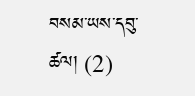བསམ་ཡས་དབུ་ཚལ། (2)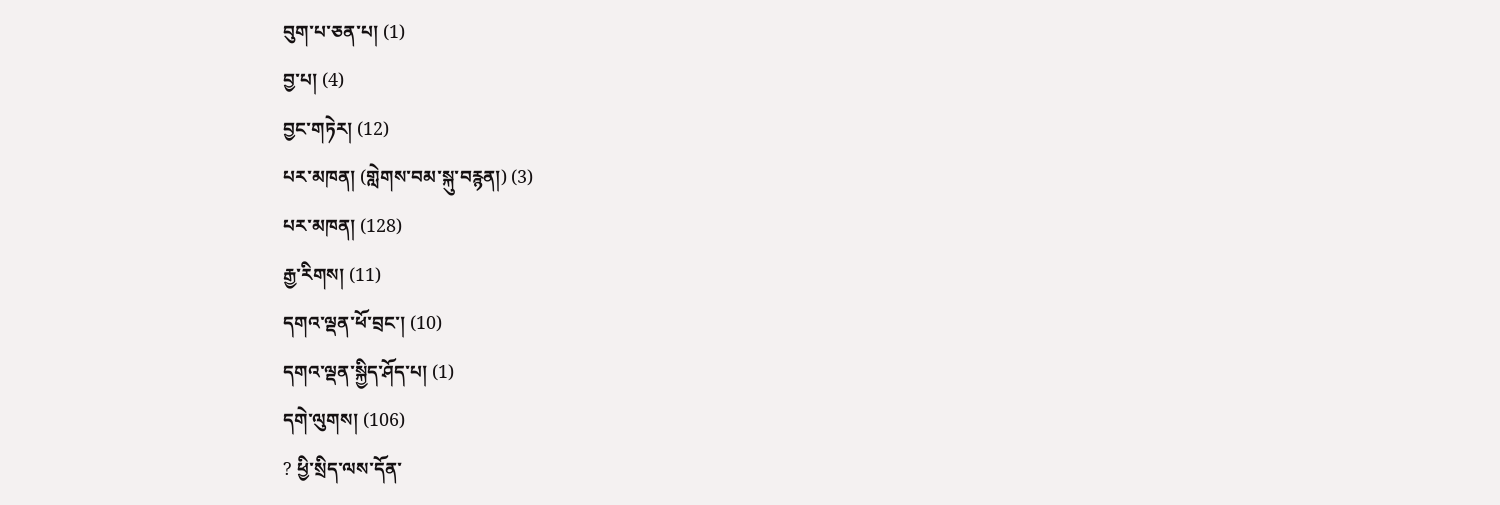བུག་པ་ཅན་པ། (1)
བྱ་པ། (4)
བྱང་གཏེར། (12)
པར་མཁན། (གླེགས་བམ་སྐུ་བརྙན།) (3)
པར་མཁན། (128)
རྒྱ་རིགས། (11)
དགའ་ལྡན་ཕོ་བྲང་། (10)
དགའ་ལྡན་སྐྱིད་ཤོད་པ། (1)
དགེ་ལུགས། (106)
? ཕྱི་སྲིད་ལས་དོན་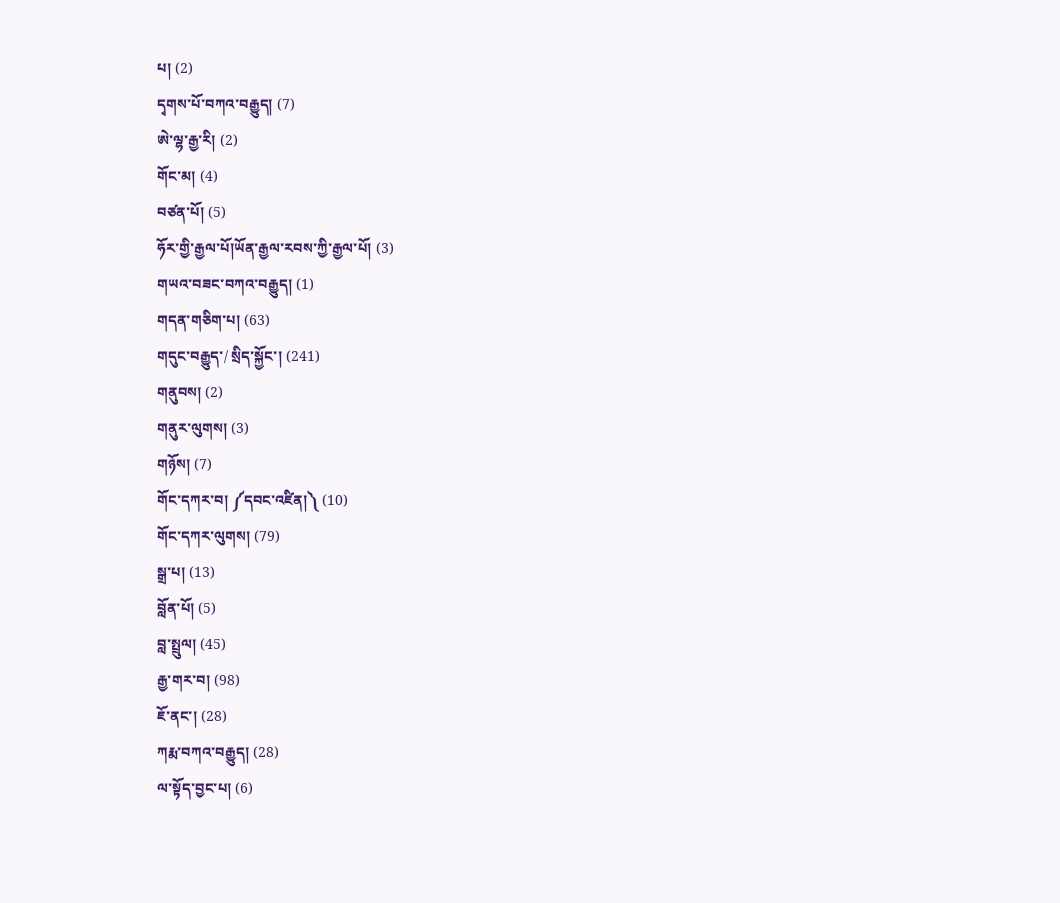པ། (2)
དྭགས་པོ་བཀའ་བརྒྱུད། (7)
ཨེ་ལྷ་རྒྱ་རི། (2)
གོང་མ། (4)
བཙན་པོ། (5)
ཧོར་གྱི་རྒྱལ་པོ།ཡོན་རྒྱལ་རབས་ཀྱི་རྒྱལ་པོ། (3)
གཡའ་བཟང་བཀའ་བརྒྱུད། (1)
གདན་གཅིག་པ། (63)
གདུང་བརྒྱུད་/ སྲིད་སྐྱོང་། (241)
གནུབས། (2)
གནུར་ལུགས། (3)
གཉོས། (7)
གོང་དཀར་བ། ༼དབང་འཛིན།༽ (10)
གོང་དཀར་ལུགས། (79)
སྒྲ་པ། (13)
བློན་པོ། (5)
བླ་སྤྲུལ། (45)
རྒྱ་གར་བ། (98)
ཇོ་ནང་། (28)
ཀརྨ་བཀའ་བརྒྱུད། (28)
ལ་སྟོད་བྱང་པ། (6)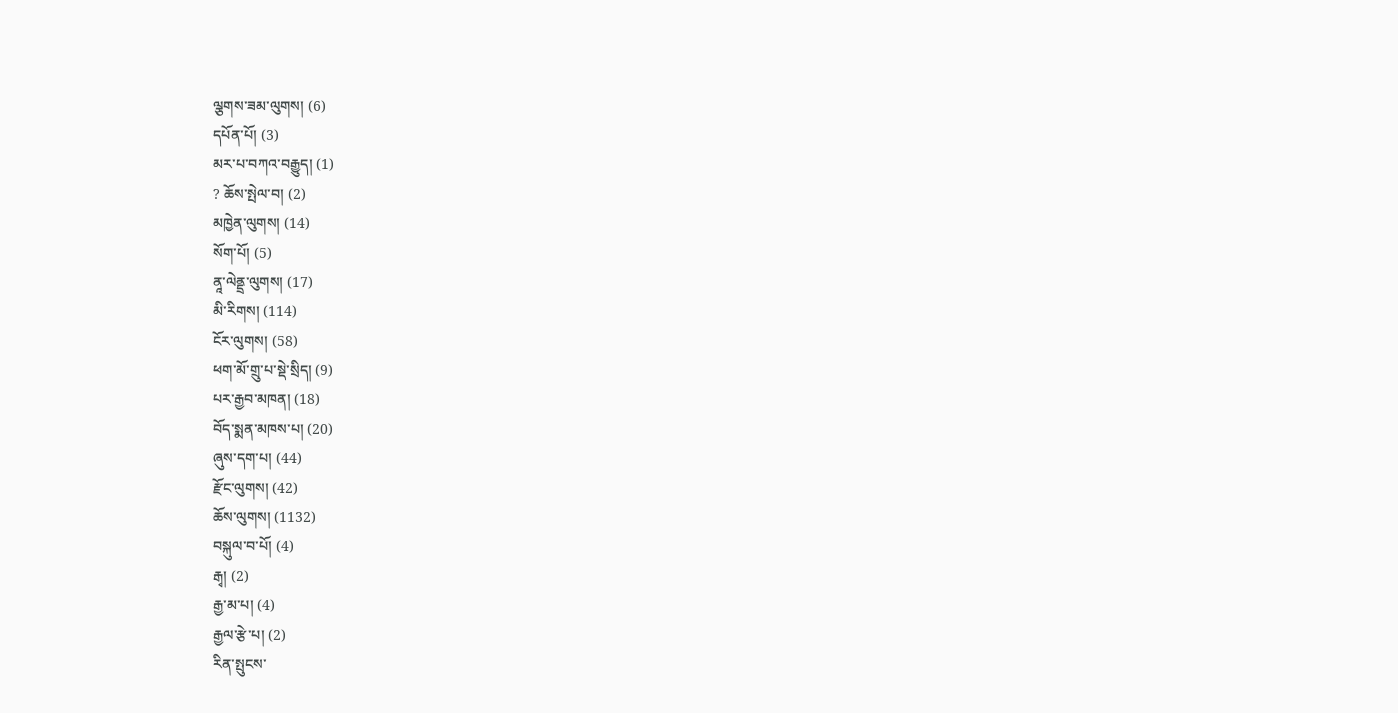ལྕགས་ཟམ་ལུགས། (6)
དཔོན་པོ། (3)
མར་པ་བཀའ་བརྒྱུད། (1)
? ཆོས་སྤེལ་བ། (2)
མཁྱེན་ལུགས། (14)
སོག་པོ། (5)
ནཱ་ལེནྡྲ་ལུགས། (17)
མི་རིགས། (114)
ངོར་ལུགས། (58)
ཕག་མོ་གྲུ་པ་སྡེ་སྲིད། (9)
པར་རྒྱབ་མཁན། (18)
བོད་སྨན་མཁས་པ། (20)
ཞུས་དག་པ། (44)
རྫོང་ལུགས། (42)
ཆོས་ལུགས། (1132)
བསྐུལ་བ་པོ། (4)
རྒྭ། (2)
རྒྱ་མ་པ། (4)
རྒྱལ་རྩེ་པ། (2)
རིན་སྤུངས་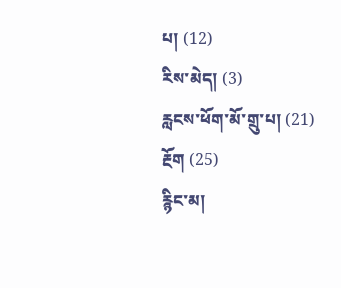པ། (12)
རིས་མེད། (3)
རླངས་ཕོག་མོ་གྲུ་པ། (21)
རྔོག (25)
རྙིང་མ།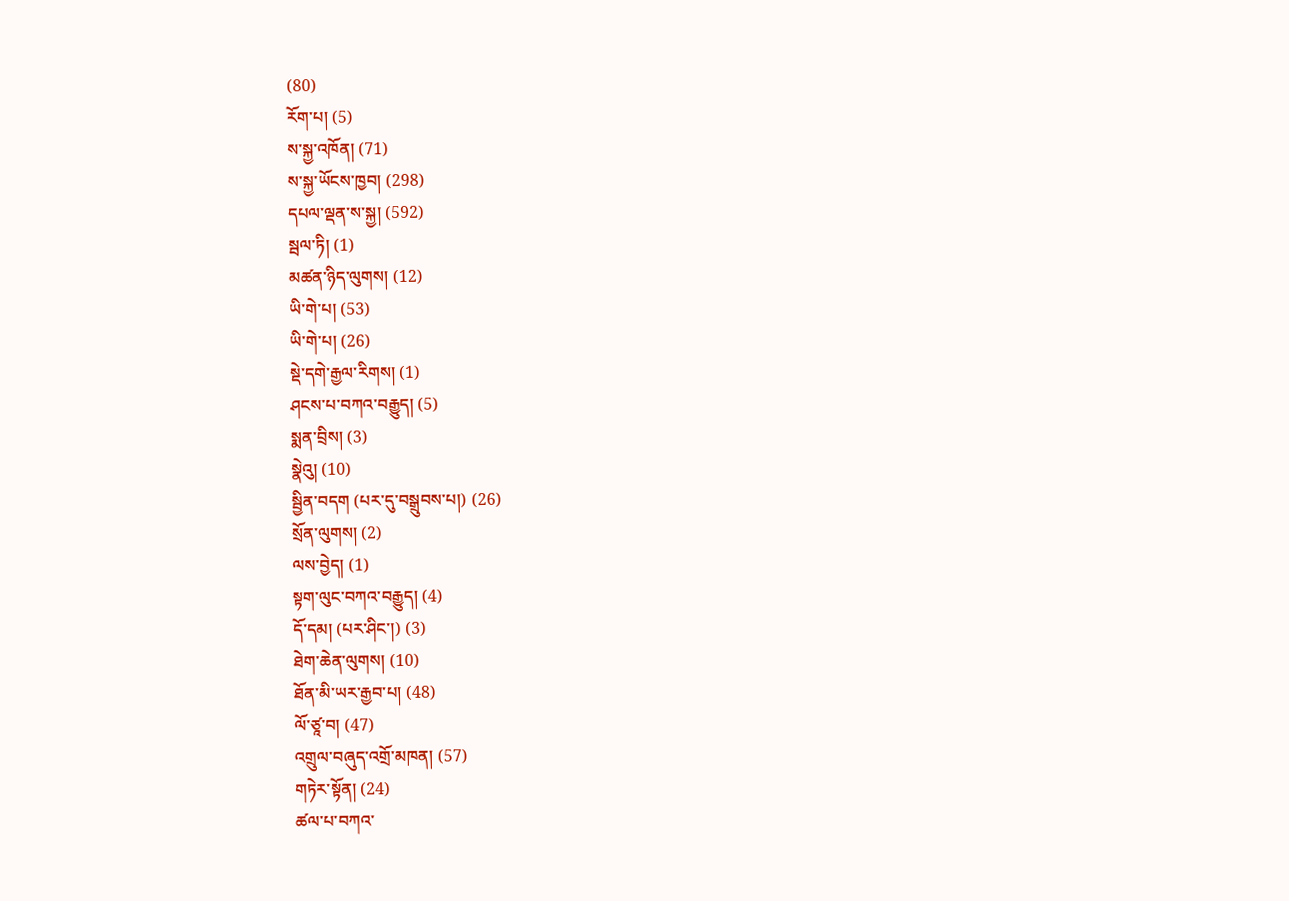(80)
རོག་པ། (5)
ས་སྐྱ་འཁོན། (71)
ས་སྐྱ་ཡོངས་ཁྱབ། (298)
དཔལ་ལྡན་ས་སྐྱ། (592)
སྦལ་ཏི། (1)
མཚན་ཉིད་ལུགས། (12)
ཡི་གེ་པ། (53)
ཡི་གེ་པ། (26)
སྡེ་དགེ་རྒྱལ་རིགས། (1)
ཤངས་པ་བཀའ་བརྒྱུད། (5)
སྨན་བྲིས། (3)
སྣེའུ། (10)
སྦྱིན་བདག (པར་དུ་བསྒྲུབས་པ།) (26)
སྲོན་ལུགས། (2)
ལས་བྱེད། (1)
སྟག་ལུང་བཀའ་བརྒྱུད། (4)
དོ་དམ། (པར་ཤིང་།) (3)
ཐེག་ཆེན་ལུགས། (10)
ཐོན་མི་ཡར་རྒྱབ་པ། (48)
ལོ་ཙཱ་བ། (47)
འགྲུལ་བཞུད་འགྲོ་མཁན། (57)
གཏེར་སྟོན། (24)
ཚལ་པ་བཀའ་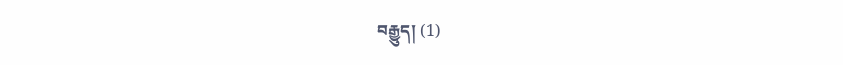བརྒྱུད། (1)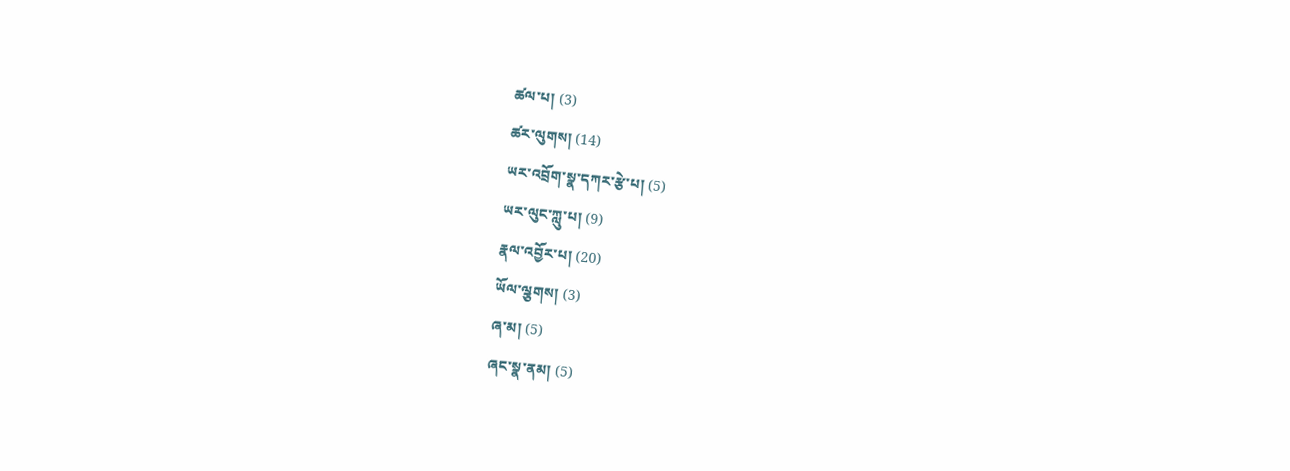ཚལ་པ། (3)
ཚར་ལུགས། (14)
ཡར་འབྲོག་སྣ་དཀར་རྩེ་པ། (5)
ཡར་ལུང་ཀླུ་པ། (9)
རྣལ་འབྱོར་པ། (20)
ཡོལ་ལྕགས། (3)
ཞ་མ། (5)
ཞང་སྣ་ནམ། (5)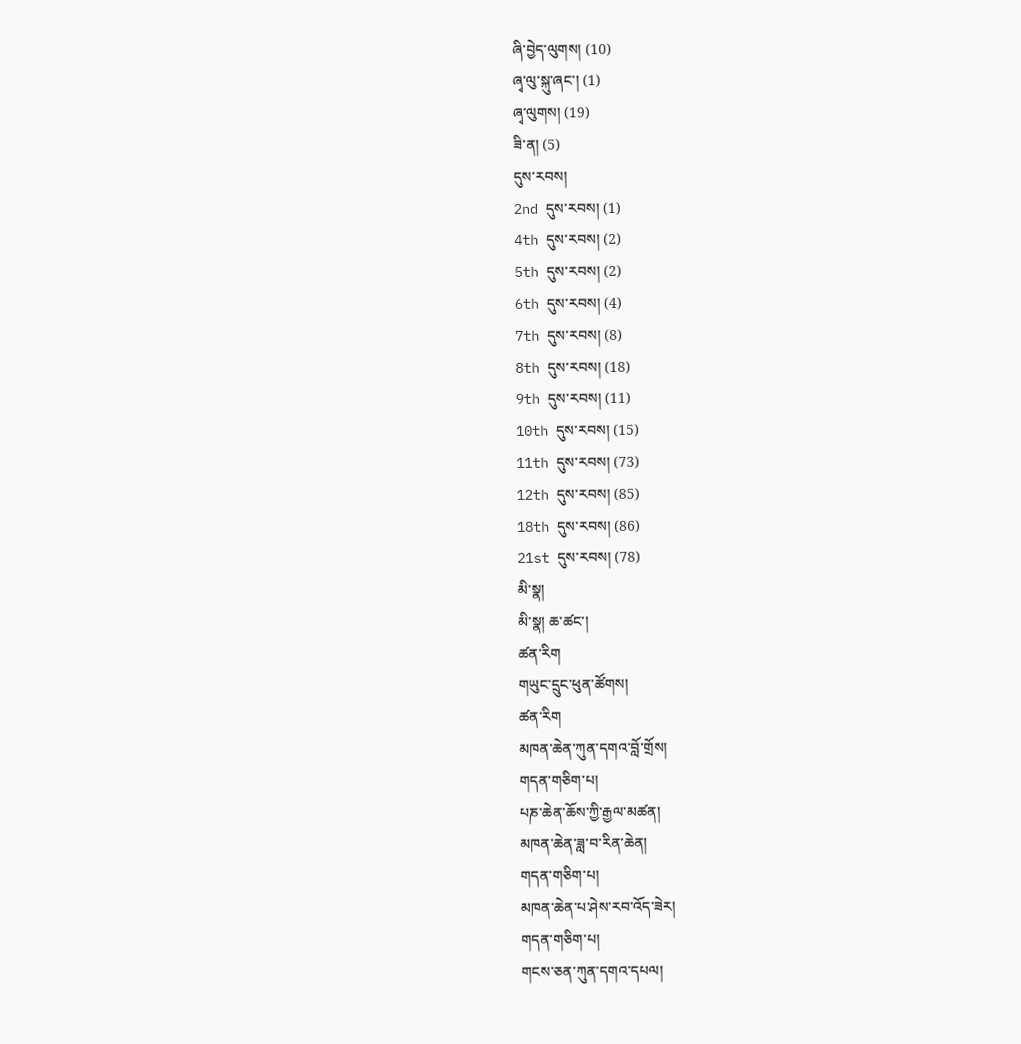ཞི་བྱེད་ལུགས། (10)
ཞྭ་ལུ་སྐུ་ཞང་། (1)
ཞྭ་ལུགས། (19)
ཟི་ན། (5)
དུས་རབས།
2nd དུས་རབས། (1)
4th དུས་རབས། (2)
5th དུས་རབས། (2)
6th དུས་རབས། (4)
7th དུས་རབས། (8)
8th དུས་རབས། (18)
9th དུས་རབས། (11)
10th དུས་རབས། (15)
11th དུས་རབས། (73)
12th དུས་རབས། (85)
18th དུས་རབས། (86)
21st དུས་རབས། (78)
མི་སྣ།
མི་སྣ། ཆ་ཚང་།
ཚན་རིག
གཡུང་དྲུང་ཕུན་ཚོགས།
ཚན་རིག
མཁན་ཆེན་ཀུན་དགའ་བློ་གྲོས།
གདན་གཅིག་པ།
པཎ་ཆེན་ཆོས་ཀྱི་རྒྱལ་མཚན།
མཁན་ཆེན་ཟླ་བ་རིན་ཆེན།
གདན་གཅིག་པ།
མཁན་ཆེན་པ་ཤེས་རབ་འོད་ཟེར།
གདན་གཅིག་པ།
གངས་ཅན་ཀུན་དགའ་དཔལ།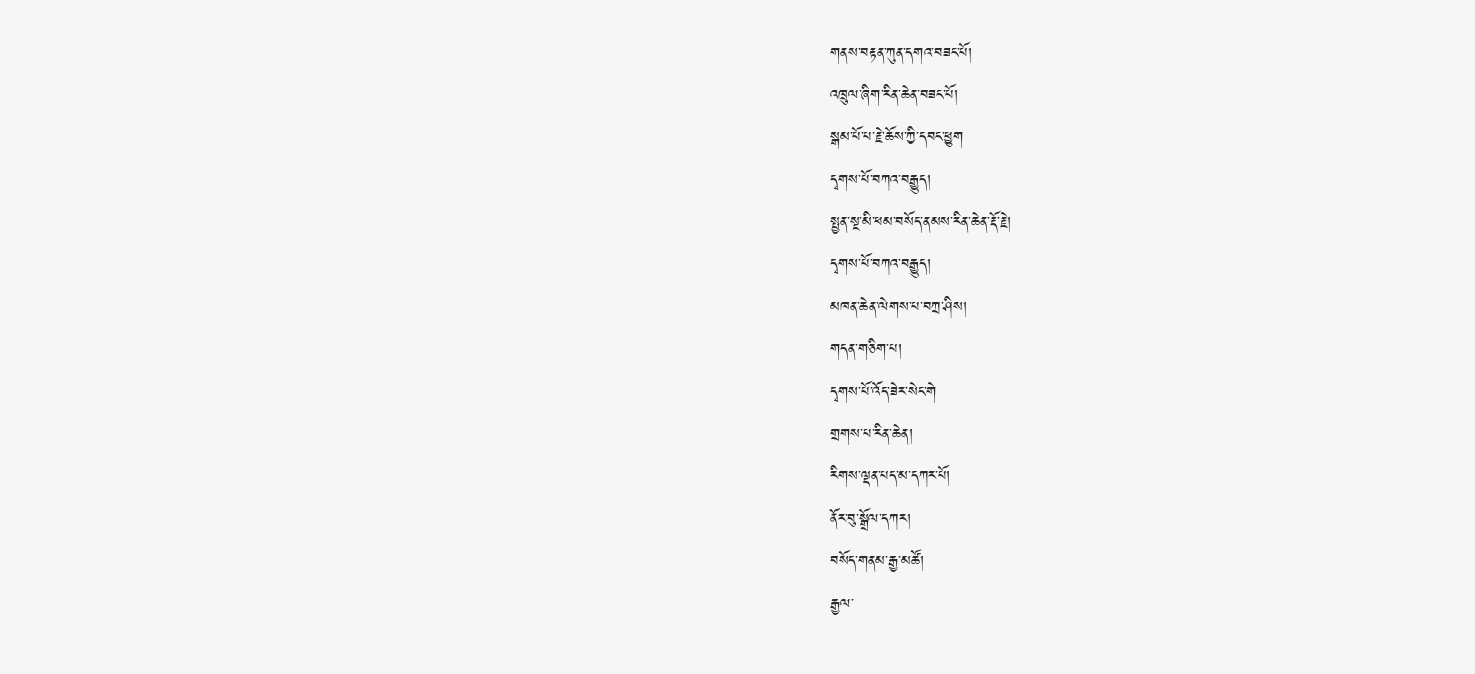གནས་བརྟན་ཀུན་དགའ་བཟང་པོ།
འཁྲུལ་ཞིག་རིན་ཆེན་བཟང་པོ།
སྒམ་པོ་པ་རྗེ་ཆོས་ཀྱི་དབང་ཕྱུག
དྭགས་པོ་བཀའ་བརྒྱུད།
སྤྱན་སྔ་མི་ཕམ་བསོད་ནམས་རིན་ཆེན་རྡོ་རྗེ།
དྭགས་པོ་བཀའ་བརྒྱུད།
མཁན་ཆེན་ལེགས་པ་བཀྲ་ཤིས།
གདན་གཅིག་པ།
དྭགས་པོ་འོད་ཟེར་སེང་གེ
གྲགས་པ་རིན་ཆེན།
རིགས་ལྡན་པད་མ་དཀར་པོ།
ནོར་བུ་སྒྲོལ་དཀར།
བསོད་གནམ་རྒྱ་མཚོ།
རྒྱལ་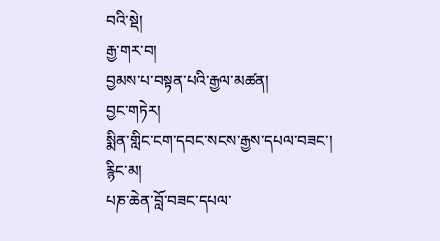བའི་སྡེ།
རྒྱ་གར་བ།
བྱམས་པ་བསྟན་པའི་རྒྱལ་མཚན།
བྱང་གཏེར།
སྨིན་གླིང་ངག་དབང་སངས་རྒྱས་དཔལ་བཟང་།
རྙིང་མ།
པཎ་ཆེན་བློ་བཟང་དཔལ་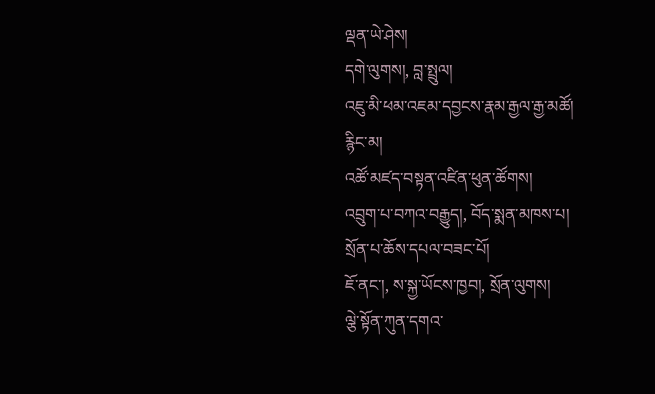ལྡན་ཡེ་ཤེས།
དགེ་ལུགས།, བླ་སྤྲུལ།
འཇུ་མི་ཕམ་འཇམ་དབྱངས་རྣམ་རྒྱལ་རྒྱ་མཚོ།
རྙིང་མ།
འཚོ་མཛད་བསྟན་འཛིན་ཕུན་ཚོགས།
འབྲུག་པ་བཀའ་བརྒྱུད།, བོད་སྨན་མཁས་པ།
སྲོན་པ་ཆོས་དཔལ་བཟང་པོ།
ཇོ་ནང་།, ས་སྐྱ་ཡོངས་ཁྱབ།, སྲོན་ལུགས།
ལྕེ་སྟོན་ཀུན་དགའ་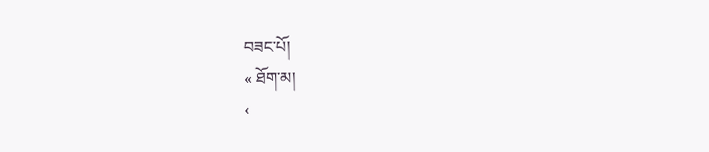བཟང་པོ།
« ཐོག་མ།
‹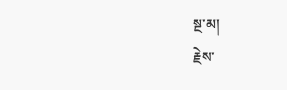སྔ་མ།
རྗེས་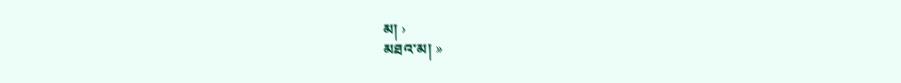མ། ›
མཐའ་མ། »